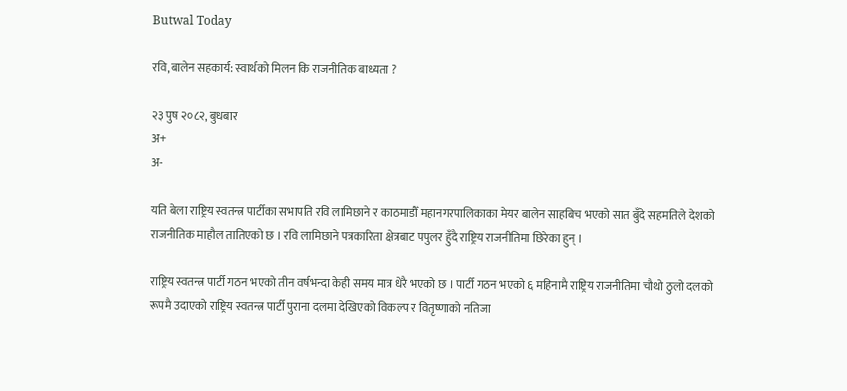Butwal Today

रवि,बालेन सहकार्य: स्वार्थको मिलन कि राजनीतिक बाध्यता ?

२३ पुष २०८२, बुधबार
अ+
अ-

यति बेला राष्ट्रिय स्वतन्त्र पार्टीका सभापति रवि लामिछाने र काठमाडौँ महानगरपालिकाका मेयर बालेन साहबिच भएको सात बुँदे सहमतिले देशको राजनीतिक माहौल तातिएको छ । रवि लामिछाने पत्रकारिता क्षेत्रबाट पपुलर हुँदै राष्ट्रिय राजनीतिमा छिरेका हुन् ।

राष्ट्रिय स्वतन्त्र पार्टी गठन भएको तीन वर्षभन्दा केही समय मात्र धेरै भएको छ । पार्टी गठन भएको ६ महिनामै राष्ट्रिय राजनीतिमा चौथो ठुलो दलको रूपमै उदाएको राष्ट्रिय स्वतन्त्र पार्टी पुराना दलमा देखिएको विकल्प र वितृष्णाको नतिजा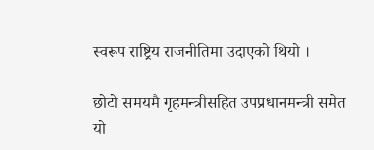स्वरूप राष्ट्रिय राजनीतिमा उदाएको थियो ।

छोटो समयमै गृहमन्त्रीसहित उपप्रधानमन्त्री समेत यो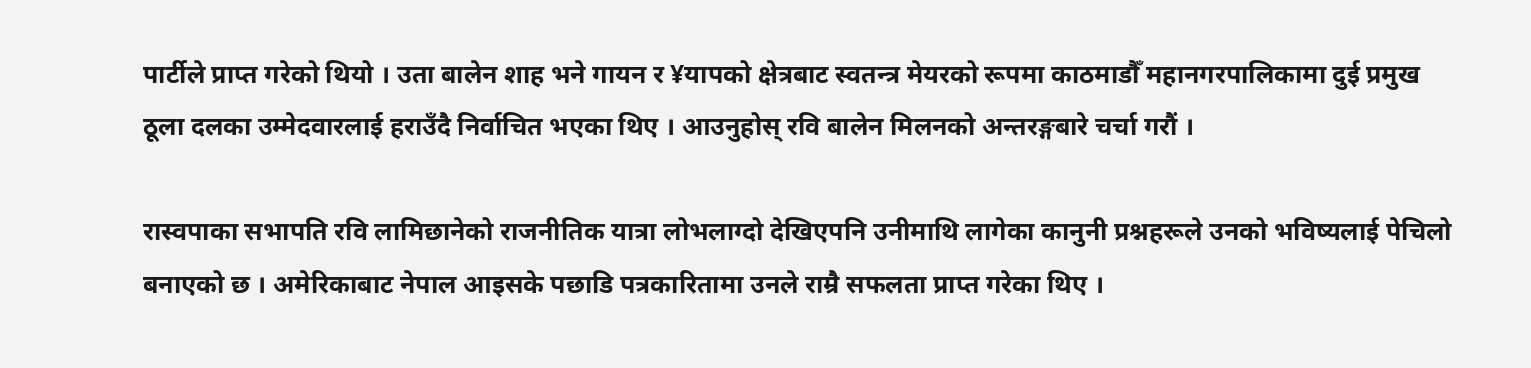पार्टीले प्राप्त गरेको थियो । उता बालेन शाह भने गायन र ¥यापको क्षेत्रबाट स्वतन्त्र मेयरको रूपमा काठमाडौँ महानगरपालिकामा दुई प्रमुख ठूला दलका उम्मेदवारलाई हराउँदै निर्वाचित भएका थिए । आउनुहोस् रवि बालेन मिलनको अन्तरङ्गबारे चर्चा गरौं ।

रास्वपाका सभापति रवि लामिछानेको राजनीतिक यात्रा लोभलाग्दो देखिएपनि उनीमाथि लागेका कानुनी प्रश्नहरूले उनको भविष्यलाई पेचिलो बनाएको छ । अमेरिकाबाट नेपाल आइसके पछाडि पत्रकारितामा उनले राम्रै सफलता प्राप्त गरेका थिए ।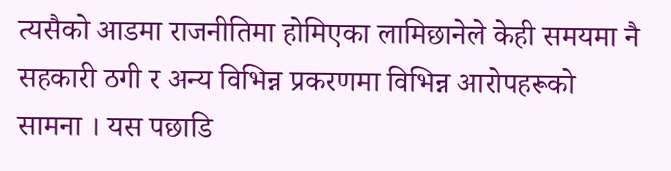त्यसैको आडमा राजनीतिमा होमिएका लामिछानेले केही समयमा नै सहकारी ठगी र अन्य विभिन्न प्रकरणमा विभिन्न आरोपहरूको सामना । यस पछाडि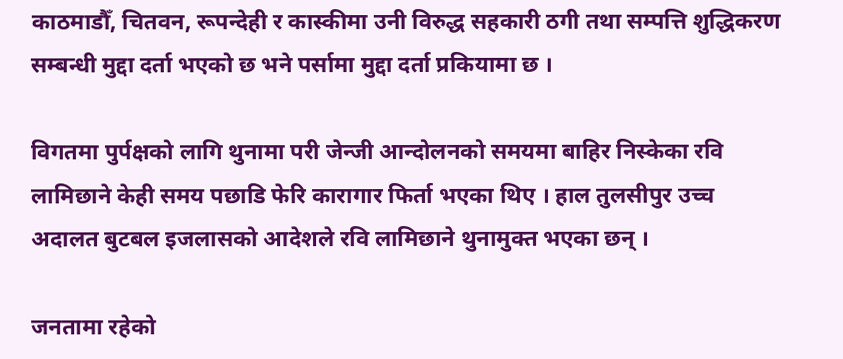काठमाडौँ, चितवन, रूपन्देही र कास्कीमा उनी विरुद्ध सहकारी ठगी तथा सम्पत्ति शुद्धिकरण सम्बन्धी मुद्दा दर्ता भएको छ भने पर्सामा मुद्दा दर्ता प्रकियामा छ ।

विगतमा पुर्पक्षको लागि थुनामा परी जेन्जी आन्दोलनको समयमा बाहिर निस्केका रवि लामिछाने केही समय पछाडि फेरि कारागार फिर्ता भएका थिए । हाल तुलसीपुर उच्च अदालत बुटबल इजलासको आदेशले रवि लामिछाने थुनामुक्त भएका छन् ।

जनतामा रहेको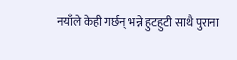नयाँले केही गर्छन् भन्ने हुटहुटी साथै पुराना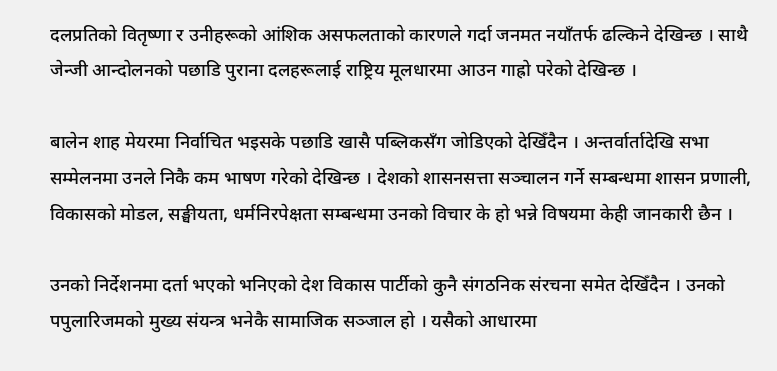दलप्रतिको वितृष्णा र उनीहरूको आंशिक असफलताको कारणले गर्दा जनमत नयाँतर्फ ढल्किने देखिन्छ । साथै जेन्जी आन्दोलनको पछाडि पुराना दलहरूलाई राष्ट्रिय मूलधारमा आउन गाह्रो परेको देखिन्छ ।

बालेन शाह मेयरमा निर्वाचित भइसके पछाडि खासै पब्लिकसँग जोडिएको देखिँदैन । अन्तर्वार्तादेखि सभा सम्मेलनमा उनले निकै कम भाषण गरेको देखिन्छ । देशको शासनसत्ता सञ्चालन गर्ने सम्बन्धमा शासन प्रणाली, विकासको मोडल, सङ्घीयता, धर्मनिरपेक्षता सम्बन्धमा उनको विचार के हो भन्ने विषयमा केही जानकारी छैन ।

उनको निर्देशनमा दर्ता भएको भनिएको देश विकास पार्टीको कुनै संगठनिक संरचना समेत देखिँदैन । उनको पपुलारिजमको मुख्य संयन्त्र भनेकै सामाजिक सञ्जाल हो । यसैको आधारमा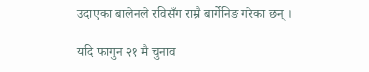उदाएका बालेनले रविसँग राम्रै बार्गेनिङ गरेका छन् ।

यदि फागुन २१ मै चुनाव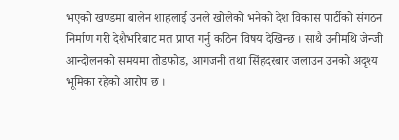भएको खण्डमा बालेन शाहलाई उनले खोलेको भनेको देश विकास पार्टीको संगठन निर्माण गरी देशैभरिबाट मत प्राप्त गर्नु कठिन विषय देखिन्छ । साथै उनीमथि जेन्जी आन्दोलनको समयमा तोडफोड, आगजनी तथा सिंहदरबार जलाउन उनको अदृश्य भूमिका रहेको आरोप छ ।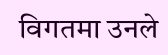विगतमा उनले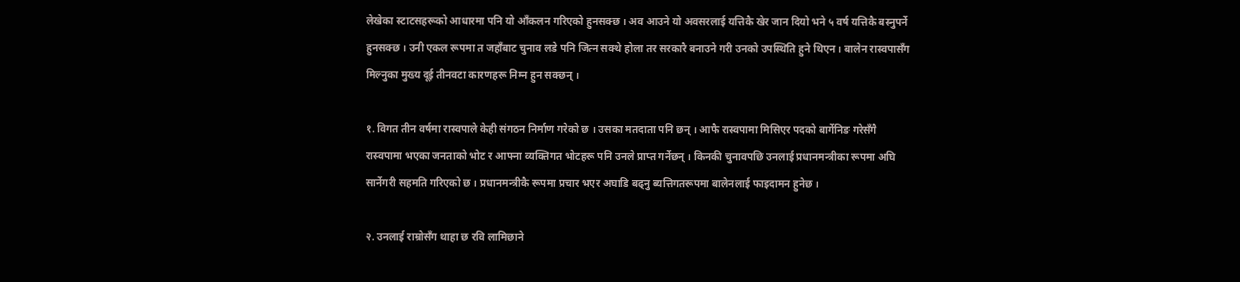लेखेका स्टाटसहरूको आधारमा पनि यो आँकलन गरिएको हुनसक्छ । अव आउने यो अवसरलाई यत्तिकै खेर जान दियो भने ५ वर्ष यत्तिकै बस्नुपर्ने हुनसक्छ । उनी एकल रूपमा त जहाँबाट चुनाव लडे पनि जित्न सक्थे होला तर सरकारै बनाउने गरी उनको उपस्थिति हुने थिएन । बालेन रास्वपासँग मिल्नुका मुख्य दूई तीनवटा कारणहरू निम्न हुन सक्छन् ।

१. विगत तीन वर्षमा रास्वपाले केही संगठन निर्माण गरेको छ । उसका मतदाता पनि छन् । आफै रास्वपामा मिसिएर पदको बार्गेनिङ गरेसँगै रास्वपामा भएका जनताको भोट र आफ्ना व्यक्तिगत भोटहरू पनि उनले प्राप्त गर्नेछन् । किनकी चुनावपछि उनलाई प्रधानमन्त्रीका रूपमा अघि सार्नेगरी सहमति गरिएको छ । प्रधानमन्त्रीकै रूपमा प्रचार भएर अघाडि बढ्नु ब्यत्तिगतरूपमा बालेनलाई फाइदामन हुनेछ ।

२. उनलाई राम्रोसँग थाहा छ रवि लामिछाने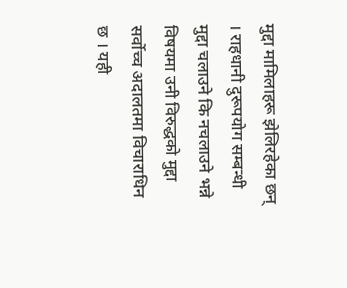मुद्दा मामिलाहरू झेलिरहेका छन् । राहधानी दुरूपयोग सम्बन्धी मुद्दा चलाउने कि नचलाउने भन्ने विषयमा उनी विरुद्धको मुद्दा सर्वोच्च अदालतमा विचाराधिन छ । यही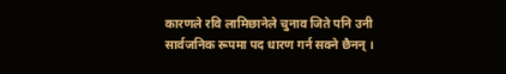कारणले रवि लामिछानेले चुनाव जिते पनि उनी सार्वजनिक रूपमा पद धारण गर्न सक्ने छैनन् ।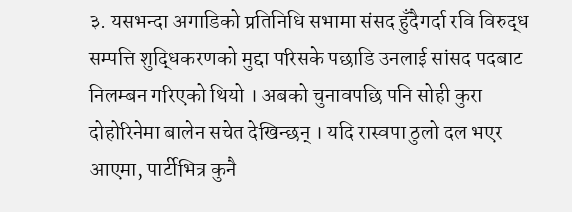३. यसभन्दा अगाडिको प्रतिनिधि सभामा संसद हुँदैगर्दा रवि विरुद्ध सम्पत्ति शुद्धिकरणको मुद्दा परिसके पछाडि उनलाई सांसद पदबाट निलम्बन गरिएको थियो । अबको चुनावपछि पनि सोही कुरा दोहोरिनेमा बालेन सचेत देखिन्छन् । यदि रास्वपा ठुलो दल भएर आएमा, पार्टीभित्र कुनै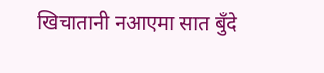खिचातानी नआएमा सात बुँदे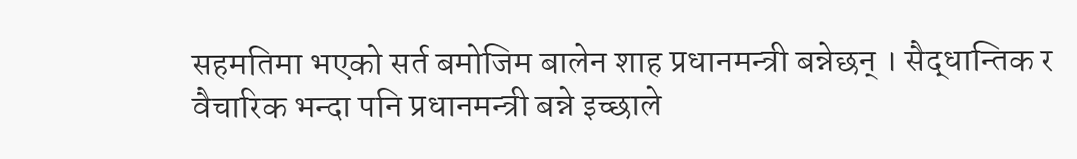सहमतिमा भएको सर्त बमोजिम बालेन शाह प्रधानमन्त्री बन्नेछन् । सैद्धान्तिक र वैचारिक भन्दा पनि प्रधानमन्त्री बन्ने इच्छाले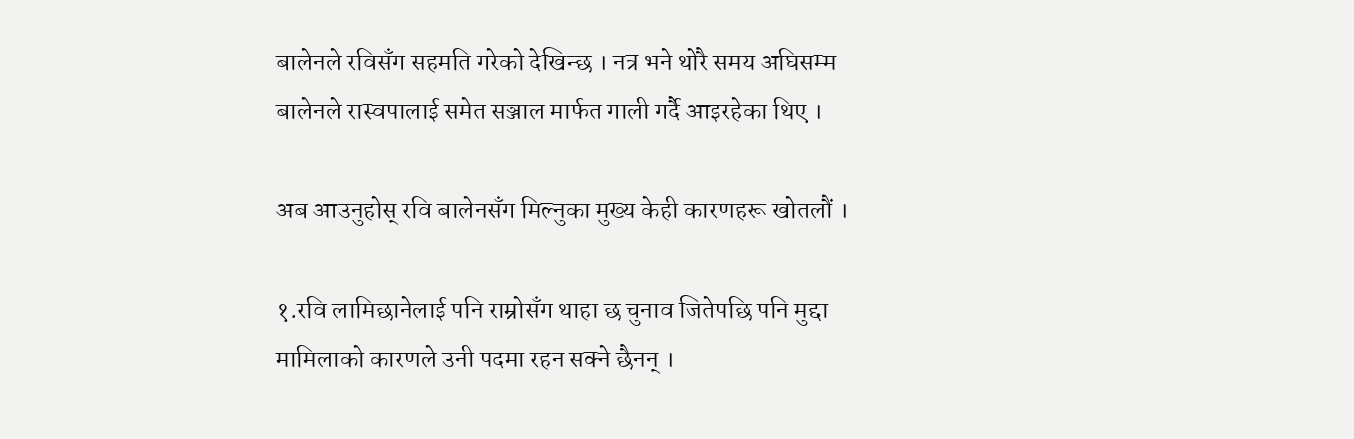बालेनले रविसँग सहमति गरेको देखिन्छ । नत्र भने थोरै समय अघिसम्म बालेनले रास्वपालाई समेत सञ्जाल मार्फत गाली गर्दै आइरहेका थिए ।

अब आउनुहोस् रवि बालेनसँग मिल्नुका मुख्य केही कारणहरू खोतलौं ।

१.रवि लामिछानेलाई पनि राम्रोसँग थाहा छ चुनाव जितेपछि पनि मुद्दा मामिलाको कारणले उनी पदमा रहन सक्ने छैनन् ।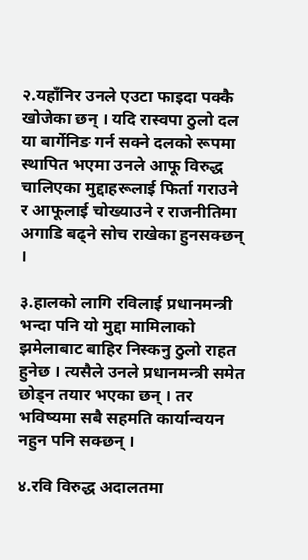२.यहाँनिर उनले एउटा फाइदा पक्कै खोजेका छन् । यदि रास्वपा ठुलो दल या बार्गेनिङ गर्न सक्ने दलको रूपमा स्थापित भएमा उनले आफू विरुद्ध चालिएका मुद्दाहरूलाई फिर्ता गराउने र आफूलाई चोख्याउने र राजनीतिमा अगाडि बढ्ने सोच राखेका हुनसक्छन् ।

३.हालको लागि रविलाई प्रधानमन्त्री भन्दा पनि यो मुद्दा मामिलाको झमेलाबाट बाहिर निस्कनु ठुलो राहत हुनेछ । त्यसैले उनले प्रधानमन्त्री समेत छोड्न तयार भएका छन् । तर भविष्यमा सबै सहमति कार्यान्वयन नहुन पनि सक्छन् ।

४.रवि विरुद्ध अदालतमा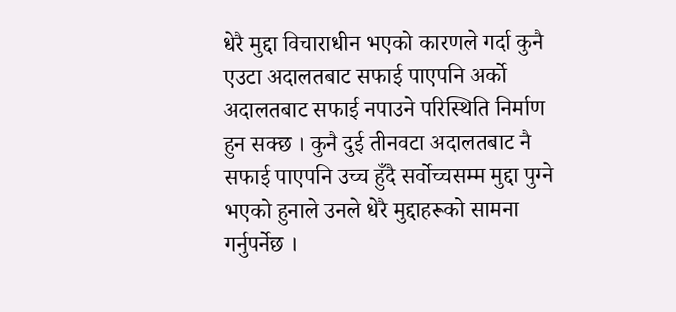धेरै मुद्दा विचाराधीन भएको कारणले गर्दा कुनै एउटा अदालतबाट सफाई पाएपनि अर्को अदालतबाट सफाई नपाउने परिस्थिति निर्माण हुन सक्छ । कुनै दुई तीनवटा अदालतबाट नै सफाई पाएपनि उच्च हुँदै सर्वोच्चसम्म मुद्दा पुग्ने भएको हुनाले उनले धेरै मुद्दाहरूको सामना गर्नुपर्नेछ ।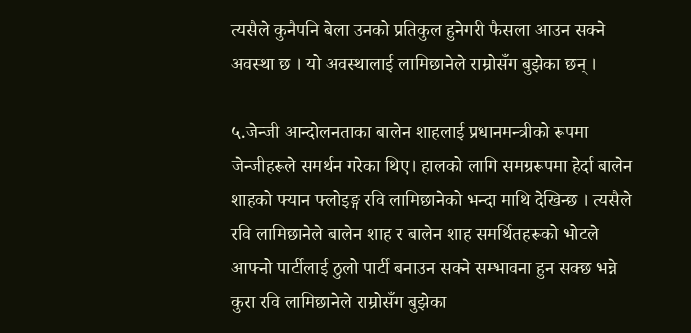त्यसैले कुनैपनि बेला उनको प्रतिकुल हुनेगरी फैसला आउन सक्ने अवस्था छ । यो अवस्थालाई लामिछानेले राम्रोसँग बुझेका छन् ।

५.जेन्जी आन्दोलनताका बालेन शाहलाई प्रधानमन्त्रीको रूपमा जेन्जीहरूले समर्थन गरेका थिए। हालको लागि समग्ररूपमा हेर्दा बालेन शाहको फ्यान फ्लोइङ्ग रवि लामिछानेको भन्दा माथि देखिन्छ । त्यसैले रवि लामिछानेले बालेन शाह र बालेन शाह समर्थितहरूको भोटले आफ्नो पार्टीलाई ठुलो पार्टी बनाउन सक्ने सम्भावना हुन सक्छ भन्ने कुरा रवि लामिछानेले राम्रोसँग बुझेका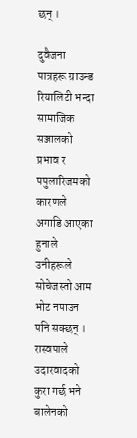छन् ।

दुवैजना पात्रहरू ग्राउन्ड रियालिटी भन्दा सामाजिक सञ्जालको प्रभाव र पपुलारिजमको कारणले अगाडि आएका हुनाले उनीहरूले सोचेजस्तो आम भोट नपाउन पनि सक्छन् । रास्वपाले उदारवादको कुरा गर्छ भने बालेनको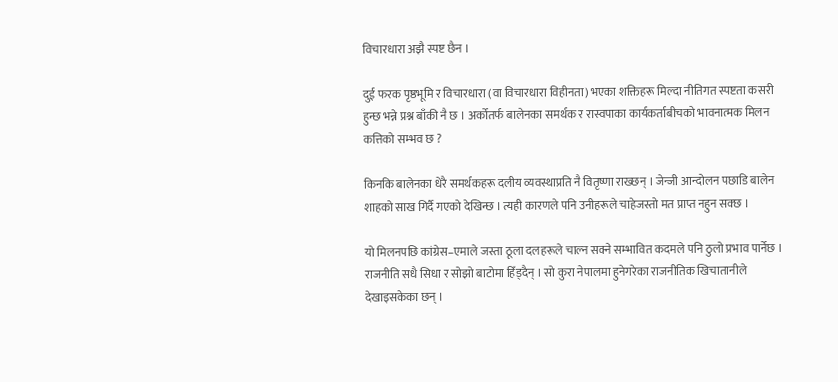विचारधारा अझै स्पष्ट छैन ।

दुई फरक पृष्ठभूमि र विचारधारा (वा विचारधारा विहीनता) भएका शक्तिहरू मिल्दा नीतिगत स्पष्टता कसरी हुन्छ भन्ने प्रश्न बाँकी नै छ । अर्कोतर्फ बालेनका समर्थक र रास्वपाका कार्यकर्ताबीचको भावनात्मक मिलन कत्तिको सम्भव छ ?

किनकि बालेनका धेरै समर्थकहरू दलीय व्यवस्थाप्रति नै वितृष्णा राख्छन् । जेन्जी आन्दोलन पछाडि बालेन शाहको साख गिर्दै गएको देखिन्छ । त्यही कारणले पनि उनीहरूले चाहेजस्तो मत प्राप्त नहुन सक्छ ।

यो मिलनपछि कांग्रेस–एमाले जस्ता ठूला दलहरूले चाल्न सक्ने सम्भावित कदमले पनि ठुलो प्रभाव पार्नेछ । राजनीति सधै सिधा र सोझो बाटोमा हिँड्दैन् । सो कुरा नेपालमा हुनेगरेका राजनीतिक खिचातानीले देखाइसकेका छन् ।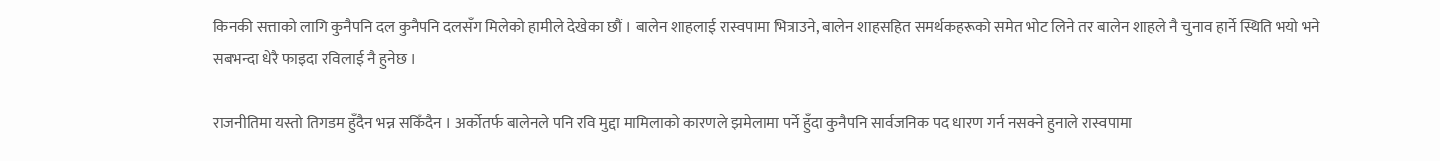किनकी सत्ताको लागि कुनैपनि दल कुनैपनि दलसँग मिलेको हामीले देखेका छौं । बालेन शाहलाई रास्वपामा भित्राउने, बालेन शाहसहित समर्थकहरूको समेत भोट लिने तर बालेन शाहले नै चुनाव हार्ने स्थिति भयो भने सबभन्दा धेरै फाइदा रविलाई नै हुनेछ ।

राजनीतिमा यस्तो तिगडम हुँदैन भन्न सकिँदैन । अर्कोतर्फ बालेनले पनि रवि मुद्दा मामिलाको कारणले झमेलामा पर्ने हुँदा कुनैपनि सार्वजनिक पद धारण गर्न नसक्ने हुनाले रास्वपामा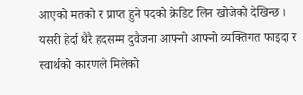आएको मतको र प्राप्त हुने पदको क्रेडिट लिन खोजेको देखिन्छ । यसरी हेर्दा धैरै हदसम्म दुवैजना आफ्नो आफ्नो व्यक्तिगत फाइदा र स्वार्थको कारणले मिलेको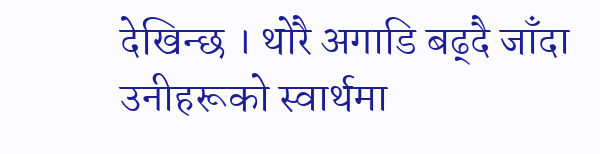देखिन्छ । थोरै अगाडि बढ्दै जाँदा उनीहरूको स्वार्थमा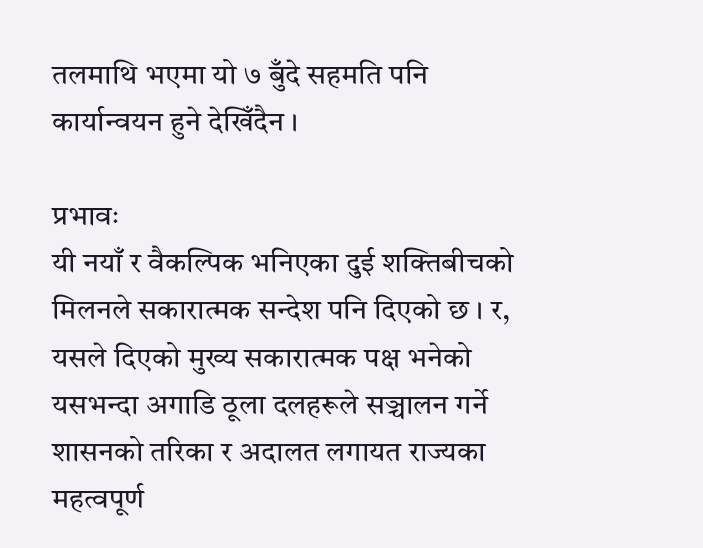तलमाथि भएमा यो ७ बुँदे सहमति पनि कार्यान्वयन हुने देखिँदैन ।

प्रभावः
यी नयाँ र वैकल्पिक भनिएका दुई शक्तिबीचको मिलनले सकारात्मक सन्देश पनि दिएको छ । र, यसले दिएको मुख्य सकारात्मक पक्ष भनेको यसभन्दा अगाडि ठूला दलहरूले सञ्चालन गर्ने शासनको तरिका र अदालत लगायत राज्यका महत्वपूर्ण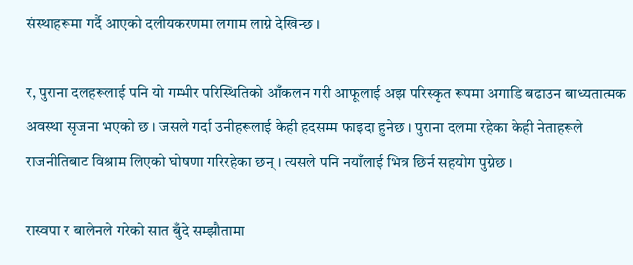संस्थाहरूमा गर्दै आएको दलीयकरणमा लगाम लाग्ने देखिन्छ ।

र, पुराना दलहरूलाई पनि यो गम्भीर परिस्थितिको आँकलन गरी आफूलाई अझ परिस्कृत रूपमा अगाडि बढाउन बाध्यतात्मक अवस्था सृजना भएको छ । जसले गर्दा उनीहरूलाई केही हदसम्म फाइदा हुनेछ । पुराना दलमा रहेका केही नेताहरूले राजनीतिबाट विश्राम लिएको घोषणा गरिरहेका छन् । त्यसले पनि नयाँलाई भित्र छिर्न सहयोग पुग्नेछ ।

रास्वपा र बालेनले गरेको सात बुँदे सम्झौतामा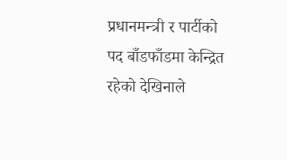प्रधानमन्त्री र पार्टीको पद बाँडफाँडमा केन्द्रित रहेको देखिनाले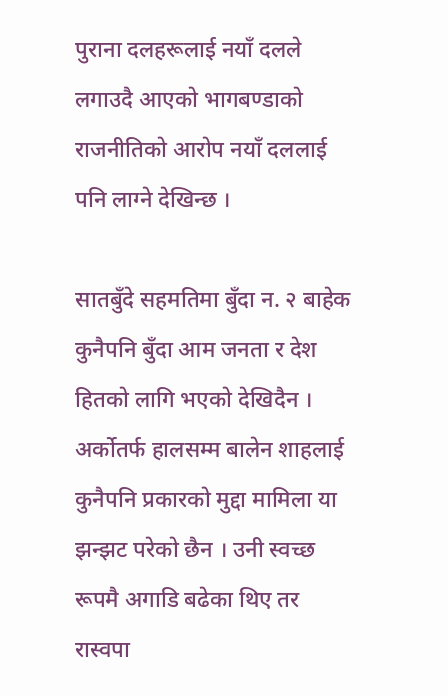पुराना दलहरूलाई नयाँ दलले लगाउदै आएको भागबण्डाको राजनीतिको आरोप नयाँ दललाई पनि लाग्ने देखिन्छ ।

सातबुँदे सहमतिमा बुँदा न. २ बाहेक कुनैपनि बुँदा आम जनता र देश हितको लागि भएको देखिदैन । अर्कोतर्फ हालसम्म बालेन शाहलाई कुनैपनि प्रकारको मुद्दा मामिला या झन्झट परेको छैन । उनी स्वच्छ रूपमै अगाडि बढेका थिए तर रास्वपा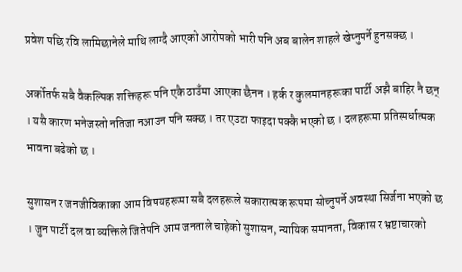प्रवेश पछि रवि लामिछानेले माथि लाग्दै आएको आरोपको भारी पनि अब बालेन शाहले खेप्नुपर्ने हुनसक्छ ।

अर्कोतर्फ सबै वैकल्पिक शक्तिहरू पनि एकै ठाउँमा आएका छैनन । हर्क र कुलमानहरूका पार्टी अझै बाहिर नै छन् । यसै कारण भनेजस्तो नतिजा नआउन पनि सक्छ । तर एउटा फाइदा पक्कै भएको छ । दलहरूमा प्रतिस्पर्धात्मक भावना बढेको छ ।

सुशासन र जनजीविकाका आम विषयहरूमा सबै दलहरूले सकारात्मक रूपमा सोच्नुपर्ने अवस्था सिर्जना भएको छ । जुन पार्टी दल वा व्यक्तिले जितेपनि आम जनताले चाहेको सुशासन, न्यायिक समानता, विकास र भ्रष्टाचारको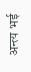अन्त्य भई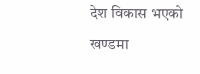देश विकास भएको खण्डमा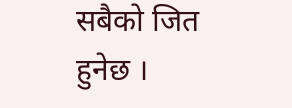सबैको जित हुनेछ ।